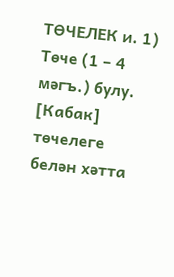ТӨЧЕЛЕК и. 1) Төче (1 – 4 мәгъ.) булу. [Кабак] төчелеге белән хәтта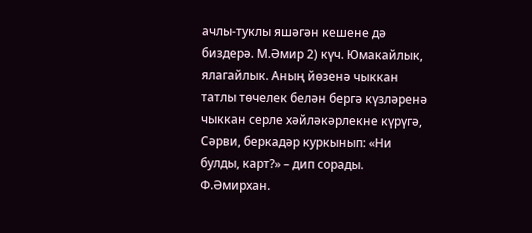ачлы-туклы яшәгән кешене дә биздерә. М.Әмир 2) күч. Юмакайлык, ялагайлык. Аның йөзенә чыккан татлы төчелек белән бергә күзләренә чыккан серле хәйләкәрлекне күрүгә, Сәрви, беркадәр куркынып: «Ни булды, карт?» – дип сорады. Ф.Әмирхан.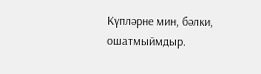Күпләрне мин, бәлки, ошатмыймдыр.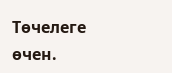Төчелеге өчен.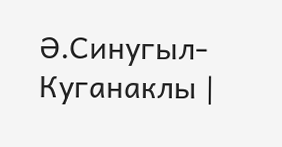Ә.Синугыл-Куганаклы |